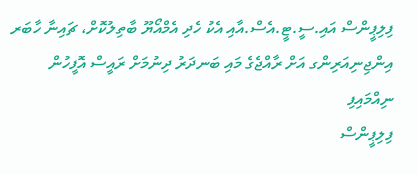ފިލިޕީންސް އައި.ސީ.ޓީ.އެސް.އާއި އެކު ހެދި އެމްއޯޔޫ ބާތިލުކޮށް، ޗައިނާ ހާބަރ އިންޖިނިއަރިންގ އަށް ރާއްޖެގެ މައި ބަނދަރު ދިނުމަށް ރައީސް އޮފީހުން ނިއްމައިފި
ފިލިޕީންސް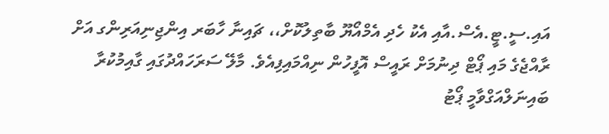އައި.ސީ.ޓީ.އެސް.އާއި އެކު ހެދި އެމްއޯޔޫ ބާތިލުކޮށް،، ޗައިނާ ހާބަރ އިންޖިނިއަރިންގ އަށް ރާއްޖެގެ މައި ޕޯޓް ދިނުމަށް ރައީސް އޮފީހުން ނިއްމައިފިއެވެ. މާލޭ ސަރަހައްދުގައި ގާއިމުކުރާ ބައިނަލްއަގްވާމީ ޕޯޓު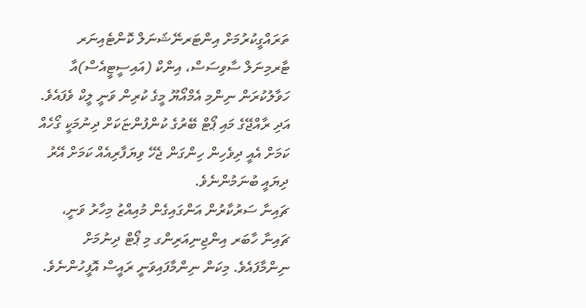ތަރައްގީކުރުމަށް އިންޓަރނޭޝަނަލް ކޮންޓެއިނަރ ޓާރމިނަލް ސާވިސަސް، އިންކް (އައިސީޓީއެސް)އާ ހަވާލުކުރަން ނިންމި އެމްއޯޔޫ މީގެ ކުރިން ވަނީ ލީކް ވެފައެވެ. އަދި ރާއްޖޭގެ މައި ޕޯޓް ބޭރުގެ ކުންފުންޏަކަށް ދިނުމަކީ ގޯހެއް ކަމަށް އެއީ ދިވެހިން ހިންގަން ޖެހޭ ވިޔަފާރިއެއް ކަމަށް އޭރު ދިޔައީ ބުނަމުންނެވެ.
ޗައިނާ ސަރުކާރުން އަންގައިގެން މުއިއްޒު މިހާރު ވަނީ، ޗައިނާ ހާބަރ އިންޖިނިއަރިންގ މި ޕޯޓް ދިނުމަށް ނިންމާފައެވެ. މިކަން ނިންމާފައިވަނީ ރައީސް އޮފީހުންނެވެ.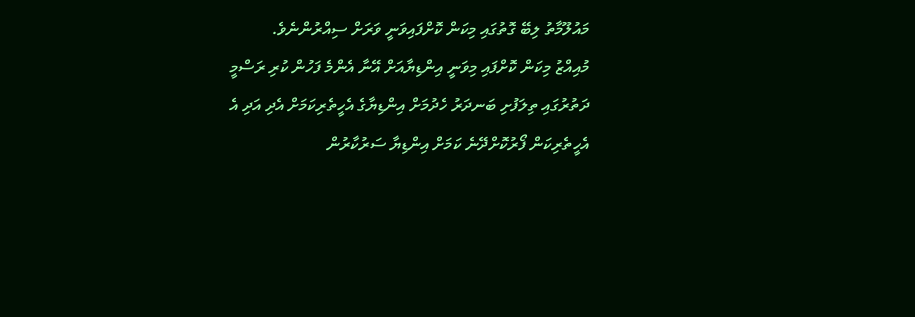މައުލޫމާތު ލިބޭ ގޮތުގައި މިކަން ކޮށްފައިވަނީ ވަރަށް ސިއްރުންނެވެ.
މުއިއްޒު މިކަން ކޮށްފައި މިވަނީ އިންޑިޔާއަށް އޭނާ އެންމެ ފަހުން ކުރި ރަސްމީ ދަތުރުގައި ތިލަފުށި ބަނދަރު ހެދުމަށް އިންޑިޔާގެ އެހީތެރިކަމަށް އެދި އަދި އެ އެހީތެރިކަން ފޯރުކޮށްދޭނެ ކަމަށް އިންޑިޔާ ސަރުކާރުން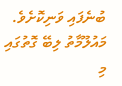ބުނެފައި ވަނިކޮށެވެ.
މައުލޫމާތު ލިބޭ ގޮތުގައި މި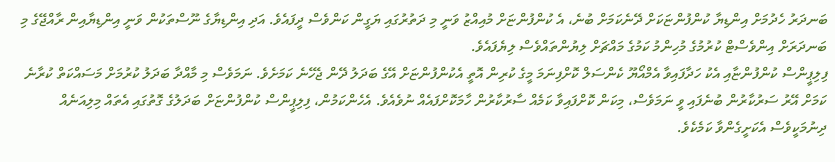ބަނދަރު ހެދުމަށް އިންޑިޔާ ކުންފުންޏަކަށް ދޭނެކަމަށް ބުނެ، އެ ކުންފުންޏަށް މުއިއްޒު ވަނީ މި ދަތުރުގައި ޔަގީން ކަންވެސް ދީފައެވެ. އަދި އިންޑިޔާގެ ނޫސްތަކުން ވަނީ އިންޑިޔާއިން ރާއްޖޭގެ މި ބަނދަރަށް އިންވެސްޓް ކުރުމުގެ މުހިންމު ކަމުގެ މައްޗަށް ލިޔުންތައްވެސް ލިޔެފައެވެ.
ފިލިޕީންސް ކުންފުންޏާއި އެކު ހަދާފައިވާ އެމްއޯޔޫ ކެންސަލް ކޮށްފިނަމަ މީގެ ކުރިން އޮތީ އެކުންފުންޏަށް އޭގެ ބަދަލު ދޭން ޖެހޭނެ ކަމަށެވެ. ނަމަވެސް މި މާއްދާ ބަދަލު ކުރުމަށް މަސައްކަތް ކުރާނެ ކަމަށް އޭރު ސަރުކާރުން ބުނެފައި ވީ ނަމަވެސް، މިކަން ކޮށްފައިވާ ކަމެއް ސާރުކާރުން ހާމަކޮށްފައެއް ނުވެއެވެ. އެހެންކަމުން، ފިލިޕީންސް ކުންފުންޏަށް ބަދަލުގެ ގޮތުގައި އެތައް މިލިއަނެއް ދިނުމަކީވެސް އެކަށީގެންވާ ކަމެކެވެ.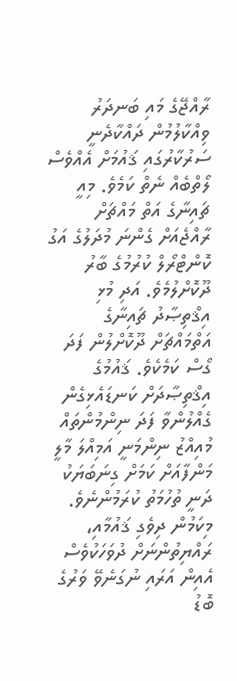ރާއްޖޭގެ މައި ބަނދަރު ވިއްކާލުމުން ދައްކާދެނީ ސަރުކާރުގައި ޤައުމަށް އެއްވެސް ލޯތްބެއް ނެތް ކަމެވެ. މިއީ ޗައިނާގެ އަތް މައްޗަށް ރާއްޖެއަށް ގެންނަ މުދަލުގެ އަގު ކޮންޓްރޯލް ކުރުމުގެ ބާރު ދޫކޮށްލުމެވެ. އަދި މުޅި އިޤްތިޞާދު ޗައިނާގެ އަތްމައްޗަށް ދޫކޮށްލުން ފަދަ ގޯސް ކަމެކެވެ. ޤައުމުގެ އިޤްތިޞާދަށް ކަނޑައެޅިގެން ގެއްލުންވާ ފަދަ ނިންމުންތައް މުއިއްޒު ނިންމަނީ އަމިއްލަ މާލީ މަންފާއަށް ކަމަށް ގިނަބަޔަކު ދަނީ ތުހުމަތު ކުރަމުންނެވެ. މިކަމުން ދިވެގި ޤައުމާއި، ރައްޔިތުންނަށް ދުވަހަކުވެސް އެއިން އަރައި ނުގަނެވޭ ވަރުގެ ބޮޑު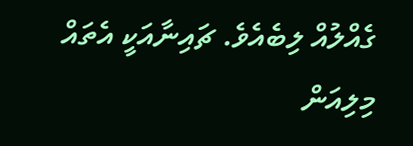ގެއްލުއް ލިބެއެވެ. ޗައިނާއަކީ އެތައް މިލިއަން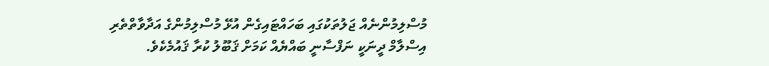މުސްލިމުންނެއް ޖަލުތަކުގައި ބަހައްޓައިގެން އުޅޭ މުސްލިމުންގެ އަދާވާތްތެރި އިސްލާމް ދީނަކީ ނަފްސާނީ ބައްޔެއް ކަމަށް ޤަބޫލު ކުރާ ޤައުމެކެވެ.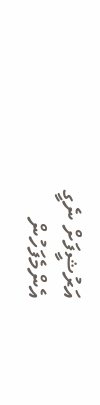އަރުޝީފަށް ނެގީ
އެންމެފަހުން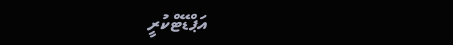އަޕްޑޭޓްކުރީ